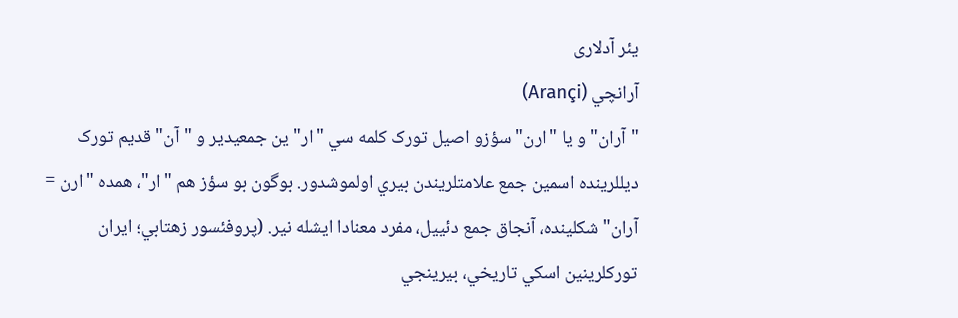یئر آدلاری
آرانچي (Arançi)
"آران" و يا "ارن" سؤزو اصيل تورک کلمه سي "ار" ين جمعيدير و "آن" قديم تورک ديللرينده اسمين جمع علامتلريندن بيري اولموشدور. بوگون بو سؤز هم "ار"، همده "ارن = آران" شکلينده، آنجاق جمع دئييل، مفرد معنادا ايشله نير. (پروفئسور زهتابي؛ ايران تورکلرينين اسکي تاريخي، بيرينجي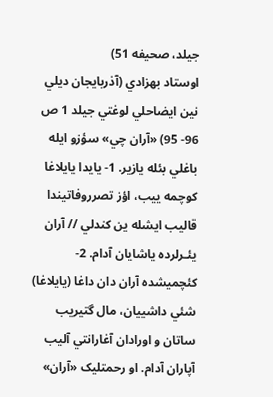جيلد، صحيفه 51)
اوستاد بهزادي (آذربايجان ديلي نين ايضاحلي لوغتي جيلد 1 ص 96- 95) «آران چي» سؤزو ايله باغلي بئله يازير. 1- يايدا يايلاغا کوچمه ييب، اؤز تصرروفاتيندا قاليب ايشله ين کندلي // آران يئـرلرده ياشايان آدام. 2- کئچميشده آران دان داغا (يايلاغا) شئي داشييان، مال گتيريب ساتان و اورادان آغارانتي آليب آپاران آدام. او رحمتليک «آران»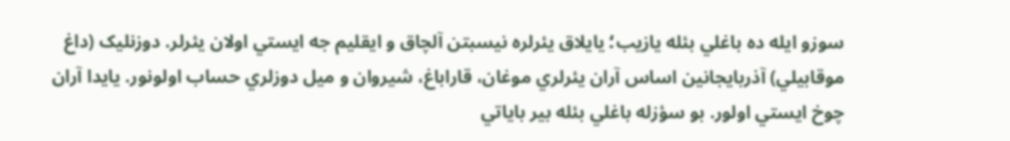سوزو ايله ده باغلي بئله يازيب؛ يايلاق يئرلره نيسبتن آلچاق و ايقليم جه ايستي اولان يئرلر. دوزنليک (داغ موقابيلي) آذربايجانين اساس آران يئرلري موغان، قاراباغ، شيروان و ميل دوزلري حساب اولونور. يايدا آران چوخ ايستي اولور. بو سؤزله باغلي بئله بير باياتي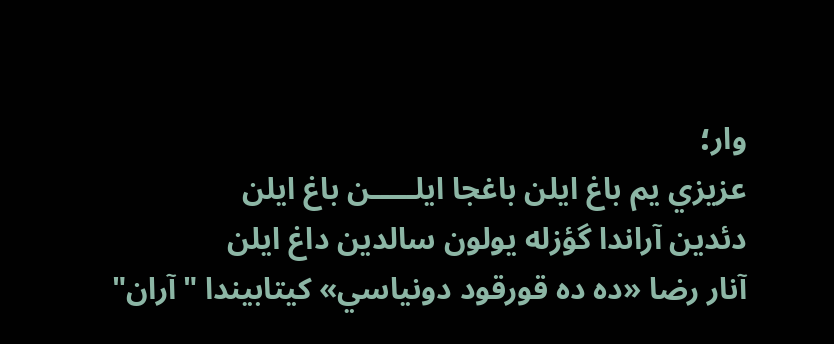وار؛
عزيزي يم باغ ايلن باغجا ايلـــــن باغ ايلن
دئدين آراندا گؤزله يولون سالدين داغ ايلن
آنار رضا «ده ده قورقود دونياسي» کيتابيندا "آران"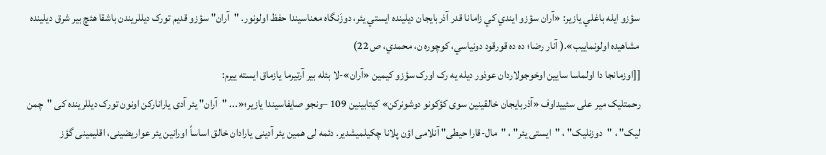سؤزو ايله باغلي يازير: «آران سؤزو ايندي کي زامانا قدر آذربايجان ديلينده ايستي يئر، دوزَنگاه معناسيندا حفظ اولونور. "آران" سؤزو قديم تورک ديللريندن باشقا هئچ بير شرق ديلينده مشاهيده اولونماييب».( آنار رضا؛ ده ده قورقود دونياسي، کوچوره ن، محمدي، ص 22)
[[اوزمانجا دا اولماسا سایین اوخوجولاردان عوذور دیله یه رک اورک سؤزو کیمین «آران»-لا بئله بیر آرتیرما یازماق ایسته ییرم:
رحمتلیک میر علی سئییداوف «آذربایجان خالقینین سوی کؤکونو دوشونرکن» کیتابینین 109 –ونجو صایفاسیندا یازیر؛«... "آران" یئر آدی یارانارکن اونون تورک دیللرینده کی "چمن لیک" ، "دوزنلیک" ، "ایستی یئر" ، "مال-قارا حیطی" آنلامی اؤن پلانا چکیلمیشدیر. دئمه لی همین یئر آدینی یارادان خالق اساساً اورانین یئر عواریضینی، اقلیمینی گؤز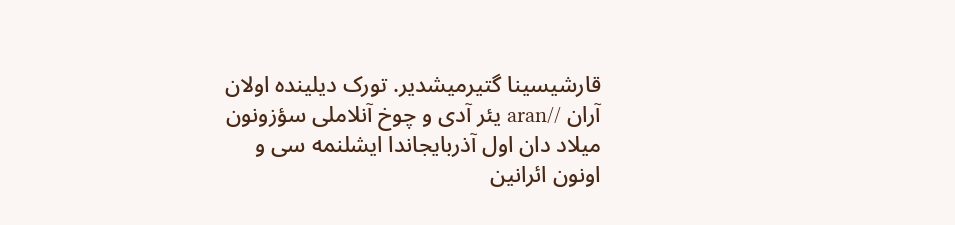قارشیسینا گتیرمیشدیر. تورک دیلینده اولان آران //aran یئر آدی و چوخ آنلاملی سؤزونون میلاد دان اول آذربایجاندا ایشلنمه سی و اونون ائرانین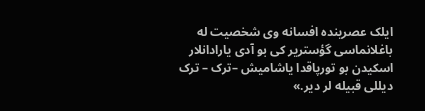ایلک عصرینده افسانه وی شخصیت له باغلانماسی گؤستریر کی بو آدی یارادانلار اسکیدن بو تورپاقدا یاشامیش –ترک – ترک دیللی قبیله لر دیر.»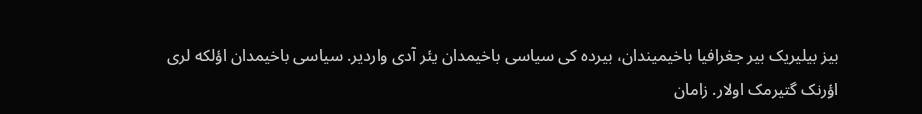بیز بیلیریک بیر جغرافیا باخیمیندان، بیرده کی سیاسی باخیمدان یئر آدی واردیر. سیاسی باخیمدان اؤلکه لری اؤرنک گتیرمک اولار. زامان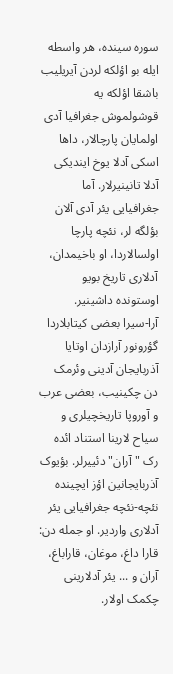سوره سینده، هر واسطه ایله بو اؤلکه لردن آیریلیب باشقا اؤلکه یه قوشولموش جغرافیا آدی اولمایان پارچالار، داها اسکی آدلا یوخ ایندیکی آدلا تانینیرلار. آما جغرافیایی یئر آدی آلان بؤلگه لر، نئچه پارچا اولسالاردا، او باخیمدان، آدلاری تاریخ بویو اوستونده داشینیر.
آرا-سیرا بعضی کیتابلاردا گؤرونور آرازدان اوتایا آذربایجان آدینی وئرمک دن چکینیب، بعضی عرب و آوروپا تاریخچیلری و سیاح لارینا استناد ائده رک "آران" دئییرلر. بؤیوک آذربایجانین اؤز ایچینده نئچه-نئچه جغرافیایی یئر آدلاری واردیر. او جمله دن: قارا داغ، موغان، قاراباغ، آران و ... یئر آدلارینی چکمک اولار.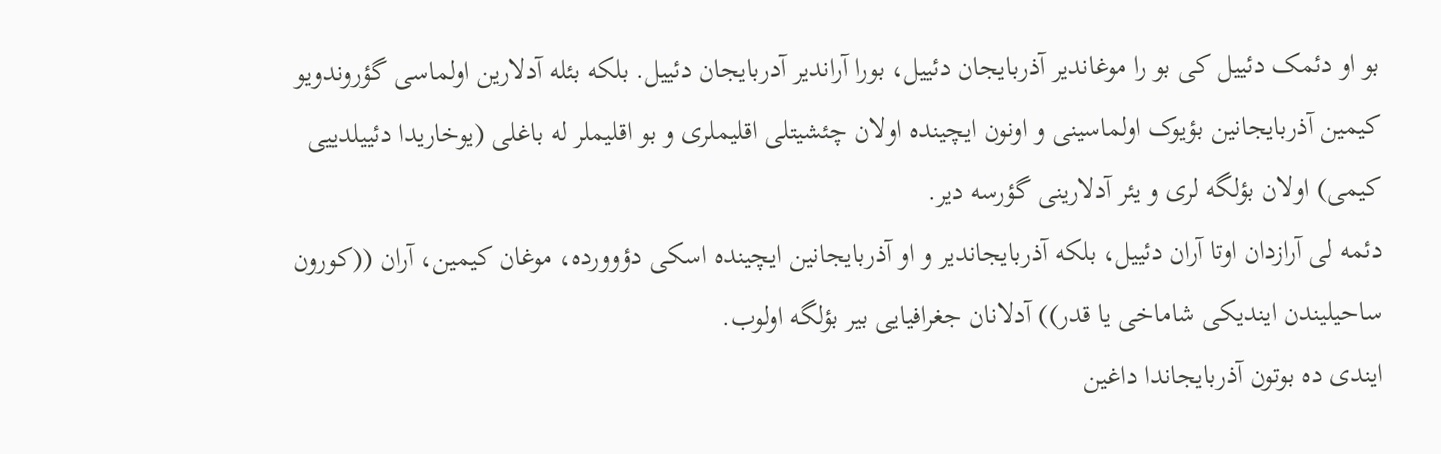بو او دئمک دئییل کی بو را موغاندیر آذربایجان دئییل، بورا آراندیر آدربایجان دئییل. بلکه بئله آدلارین اولماسی گؤروندویو کیمین آذربایجانین بؤیوک اولماسینی و اونون ایچینده اولان چئشیتلی اقلیملری و بو اقلیملر له باغلی (یوخاریدا دئییلدییی کیمی) اولان بؤلگه لری و یئر آدلارینی گؤرسه دیر.
دئمه لی آرازدان اوتا آران دئییل، بلکه آذربایجاندیر و او آذربایجانین ایچینده اسکی دؤوورده، موغان کیمین، آران ((کورون ساحیلیندن ایندیکی شاماخی یا قدر)) آدلانان جغرافیایی بیر بؤلگه اولوب.
ایندی ده بوتون آذربایجاندا داغین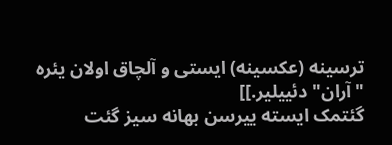ترسینه (عکسینه) ایستی و آلچاق اولان یئره "آران" دئییلیر.]]
گئتمک ایسته ییرسن بهانه سیز گئت